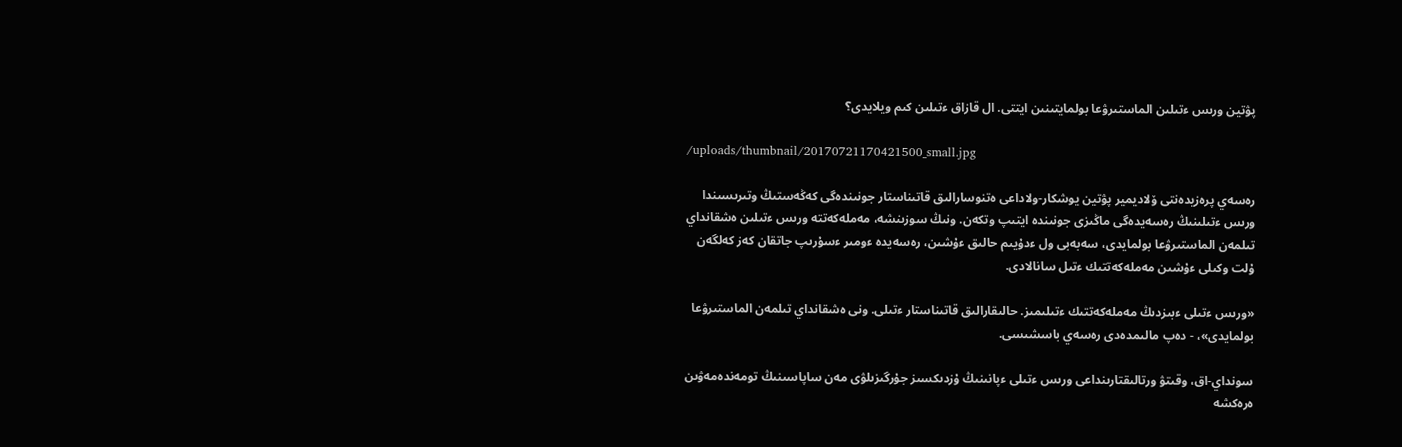پۋتين ورىس ءتىلىن الماستىرۋعا بولمايتىنىن ايتتى. ال قازاق ءتىلىن كىم ويلايدى؟

/uploads/thumbnail/20170721170421500_small.jpg

رەسەي پرەزيدەنتى ۆلاديمير پۋتين يوشكار-ولاداعى ەتنوسارالىق قاتىناستار جونىندەگى كەڭەستىڭ وتىرىسىندا ورىس ءتىلىنىڭ رەسەيدەگى ماڭىزى جونىندە ايتىپ وتكەن. ونىڭ سوزىنشە، مەملەكەتتە ورىس ءتىلىن ەشقانداي تىلمەن الماستىرۋعا بولمايدى، سەبەبى ول ءدۇيىم حالىق ءۇشىن، رەسەيدە ءومىر ءسۇرىپ جاتقان كەز كەلگەن ۇلت وكىلى ءۇشىن مەملەكەتتىك ءتىل سانالادى.

«ورىس ءتىلى ءبىزدىڭ مەملەكەتتىك ءتىلىمىز. حالىقارالىق قاتىناستار ءتىلى. ونى ەشقانداي تىلمەن الماستىرۋعا بولمايدى»، - دەپ مالىمدەدى رەسەي باسشىسى.

سونداي-اق، وقىتۋ ورتالىقتارىنداعى ورىس ءتىلى ءپانىنىڭ ۇزدىكسىز جۇرگىزىلۋى مەن ساپاسىنىڭ تومەندەمەۋىن ەرەكشە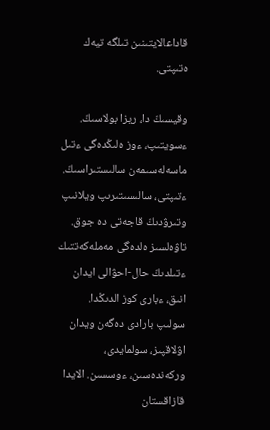قاداعالايتىنىن تىلگە تيەك ەتىپتى.

وقيسىڭ دا، ريزا بولاسىڭ. ءسويتىپ، ءوز ەلىڭدەگى ءتىل ماسەلەسىمەن سالىستىراسىڭ. ءتىپتى، سالىسىتىرىپ ويلانىپ وتىرۋدىڭ قاجەتى دە جوق. تاۋەلسىز ەلدەگى مەملەكەتتىك ءتىلدىڭ حال-احۋالى ايدان انىق، ءبارى كوز الدىڭدا. سولىپ بارادى دەگەن ويدان اۋلاقپىز، سولمايدى، وركەندەسىن، ءوسسىن. الايدا قازاقستان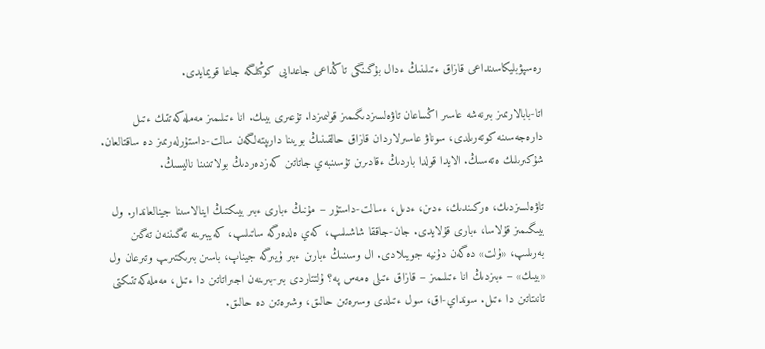رەسپۋبليكاسىنداعى قازاق ءتىلىنىڭ ءدال بۇگىنگى تاڭداعى جاعدايى كوڭىلگە جاعا قويمايدى.

اتا-بابالارىمىز بىرنەشە عاسىر اڭساعان تاۋەلسىزدىگىمىز قولىمىزدا. تۇعىرى بيىك. انا ءتىلىمىز مەملەكەتتىك ءتىل دارەجەسىنە كوتەرىلدى، سوناۋ عاسىرلاردان قازاق حالقىنىڭ بويىنا دارىپتەلگەن سالت-داستۇرلەرىمىز دە ساقتالعان. شۇكىرىلىك ەتەسىڭ. الايدا قولدا باردىڭ ءقادىرىن تۇسىنبەي جاتاتىن كەزدەردىڭ بولاتىنىنا ناليسىڭ.

تاۋەلسىزدىك، ەركىندىك، ءدىن، ءدىل، ءسالت-داستۇر – مۇنىڭ ءبارى ءبىر بيىكتىڭ اينالاسىنا جينالعاندار. ول بيىگىمىز قۇلاسا، ءبارى قۇلايدى. جان-جاققا شاشىلىپ، كەي ەلدەرگە ساتىلىپ، كەيبىرىنە تەگىننەن تەگىن بەرىلىپ، «ۇلت» دەگەن دۇنيە جويىلادى. ال وسىنىڭ ءبارىن ءبىر ۇيىرگە جيناپ، باسىن بىرىكتىرىپ وتىرعان ول «بيىك» – ءبىزدىڭ انا ءتىلىمىز – قازاق ءتىلى ەمەس پە؟ ۇلتتاردى بىر-بىرىنەن اجىراتاتىن دا ءتىل، مەملەكەتتىكتى تانىتاتىن دا ءتىل. سونداي-اق، سول ءتىلدى وسىرەتىن حالىق، وشىرەتىن دە حالىق.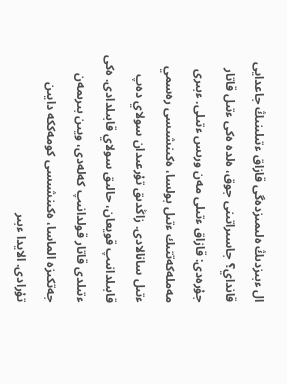ال ءبىزدىڭ ەلىمىزدەگى قازاق ءتىلىنىڭ جاعدايى قانداي؟ جاسىراتىنى جوق، ەلدە ەكى ءتىل قاتار جۇرەدى: قازاق ءتىلى مەن ورىس ءتىلى. ءبىرى مەملەكەتتىك ءتىل بولسا، ەكىنشىسى رەسمي ءتىل سانالادى. زاڭدىق تۇرعىدان سولاي دەپ قابىلدانىپ قويعان، حالىق سولاي قابىلدادى. ەكى ءتىلدى قاتار قولدانىپ كەلەدى، ويىن بىرىمەن جەتكىزە الماسا، ەكىنشىسى كومەككە دايىن تۇرادى. الايدا ءبىر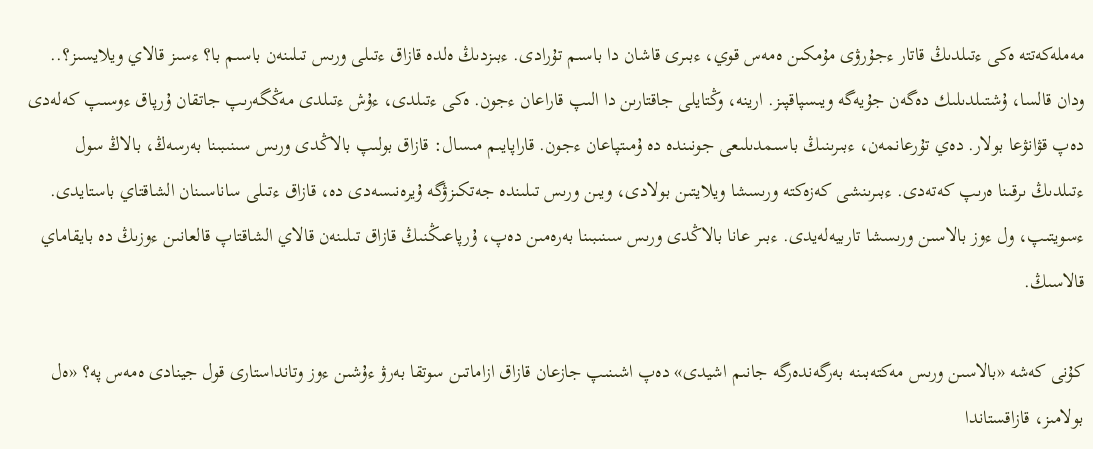مەملەكەتتە ەكى ءتىلدىڭ قاتار ءجۇرۋى مۇمكىن ەمەس قوي، ءبىرى قاشان دا باسىم تۇرادى. ءبىزدىڭ ەلدە قازاق ءتىلى ورىس تىلىنەن باسىم با؟ ءسىز قالاي ويلايسىز؟.. ودان قالسا، ۇشتىلدىلىك دەگەن جۇيەگە ويىسپاقپىز. ارينە، وڭتايلى جاقتارىن دا الىپ قاراعان ءجون. ەكى ءتىلدى، ءۇش ءتىلدى مەڭگەرىپ جاتقان ۇرپاق ءوسىپ كەلەدى دەپ قۋانۋعا بولار. دەي تۇرعانمەن، ءبىرىنىڭ باسىمدىلىعى جونىندە دە ۇمىتپاعان ءجون. قاراپايىم مىسال: قازاق بولىپ بالاڭدى ورىس سىنىبىنا بەرسەڭ، بالاڭ سول ءتىلدىڭ ىرقىنا ەرىپ كەتەدى. ءبىرىنشى كەزەكتە ورىسشا ويلايتىن بولادى، ويىن ورىس تىلىندە جەتكىزۋگە ۇيرەنىسەدى دە، قازاق ءتىلى ساناسىنان الشاقتاي باستايدى. ءسويتىپ، ول ءوز بالاسىن ورىسشا تاربيەلەيدى. ءبىر عانا بالاڭدى ورىس سىنىبىنا بەرەمىن دەپ، ۇرپاعىڭنىڭ قازاق تىلىنەن قالاي الشاقتاپ قالعانىن ءوزىڭ دە بايقاماي قالاسىڭ.

كۇنى كەشە «بالاسىن ورىس مەكتەبىنە بەرگەندەرگە جانىم اشيدى» دەپ اشىنىپ جازعان قازاق ازاماتىن سوتقا بەرۋ ءۇشىن ءوز وتانداستارى قول جينادى ەمەس پە؟ «ەل بولامىز، قازاقستاندا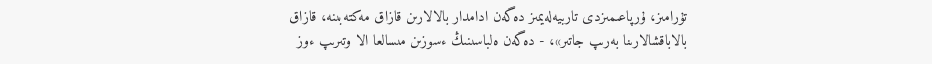تۇرامىز، ۇرپاعىمىزدى تاربيەلەيمىز دەگەن ادامدار بالالارىن قازاق مەكتەبىنە، قازاق بالاباقشالارىنا بەرىپ جاتىر»، - دەگەن ەلباسىنىڭ ءسوزىن مىسالعا الا وتىرىپ ءوز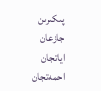پىكىرىن جازعان اياتجان احمەتجان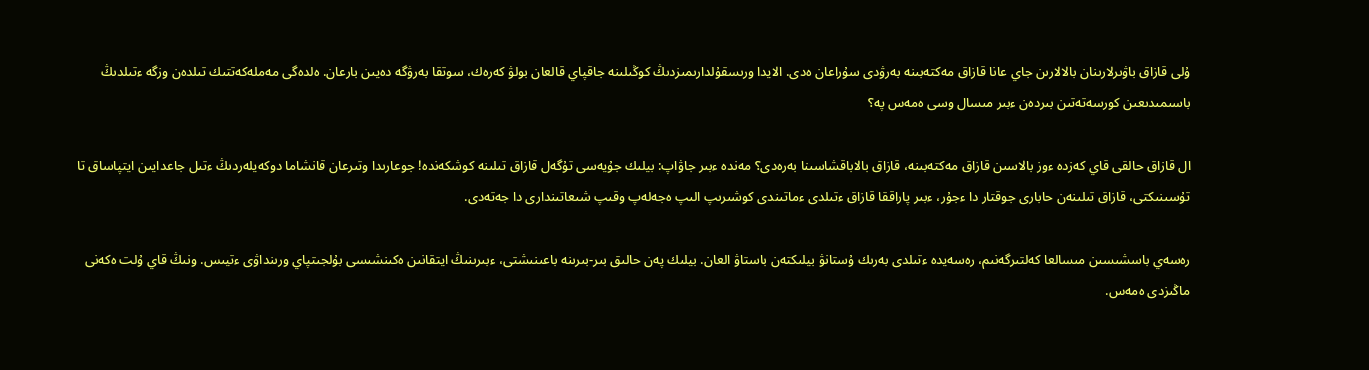ۇلى قازاق باۋىرلارىنان بالالارىن جاي عانا قازاق مەكتەبىنە بەرۋدى سۇراعان ەدى. الايدا ورىسقۇلدارىمىزدىڭ كوڭىلىنە جاقپاي قالعان بولۋ كەرەك، سوتقا بەرۋگە دەيىن بارعان. ەلدەگى مەملەكەتتىك تىلدەن وزگە ءتىلدىڭ باسىمىدىعىن كورسەتەتىن بىردەن ءبىر مىسال وسى ەمەس پە؟

ال قازاق حالقى قاي كەزدە ءوز بالاسىن قازاق مەكتەبىنە، قازاق بالاباقشاسىنا بەرەدى؟ مەندە ءبىر جاۋاپ: بيلىك جۇيەسى تۇگەل قازاق تىلىنە كوشكەندە! جوعارىدا وتىرعان قانشاما دوكەيلەردىڭ ءتىل جاعدايىن ايتپاساق تا تۇسىنىكتى، قازاق تىلىنەن حابارى جوقتار دا ءجۇر، ءبىر پاراققا قازاق ءتىلدى ءماتىندى كوشىرىپ الىپ ەجەلەپ وقىپ شىعاتىندارى دا جەتەدى.

رەسەي باسشىسىن مىسالعا كەلتىرگەنىم، رەسەيدە ءتىلدى بەرىك ۇستانۋ بيلىكتەن باستاۋ العان. بيلىك پەن حالىق بىر-بىرىنە باعىنىشتى، ءبىرىنىڭ ايتقانىن ەكىنشىسى بۇلجىتپاي ورىنداۋى ءتيىس. ونىڭ قاي ۇلت ەكەنى ماڭىزدى ەمەس.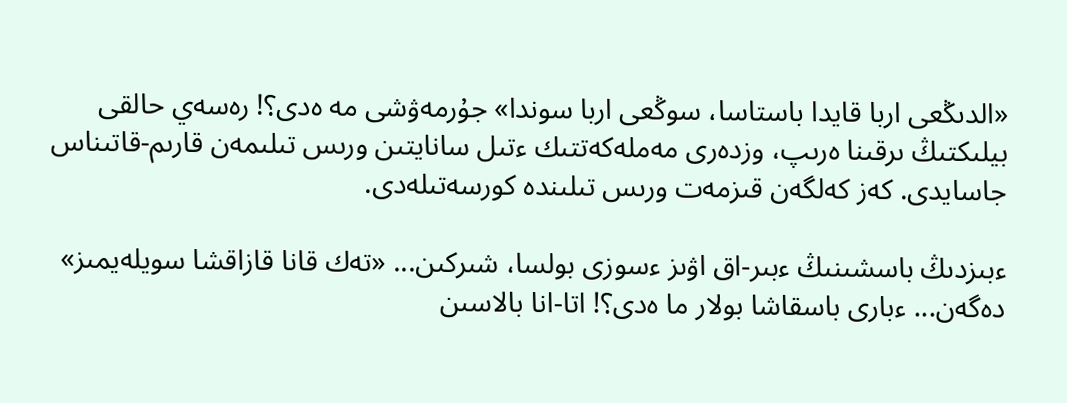«الدىڭعى اربا قايدا باستاسا، سوڭعى اربا سوندا» جۇرمەۋشى مە ەدى؟! رەسەي حالقى بيلىكتىڭ ىرقىنا ەرىپ، وزدەرى مەملەكەتتىك ءتىل سانايتىن ورىس تىلىمەن قارىم-قاتىناس جاسايدى. كەز كەلگەن قىزمەت ورىس تىلىندە كورسەتىلەدى.

ءبىزدىڭ باسشىنىڭ ءبىر-اق اۋىز ءسوزى بولسا، شىركىن... «تەك قانا قازاقشا سويلەيمىز» دەگەن... ءبارى باسقاشا بولار ما ەدى؟! اتا-انا بالاسىن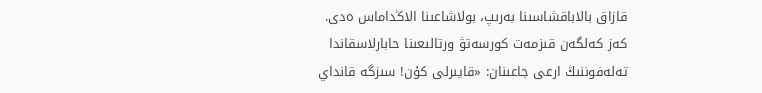قازاق بالاباقشاسىنا بەرىپ، بولاشاعىنا الاڭداماس ەدى. كەز كەلگەن قىزمەت كورسەتۋ ورتالىعىنا حابارلاسقاندا تەلەفوننىڭ ارعى جاعىنان: «قايىرلى كۇن! سىزگە قانداي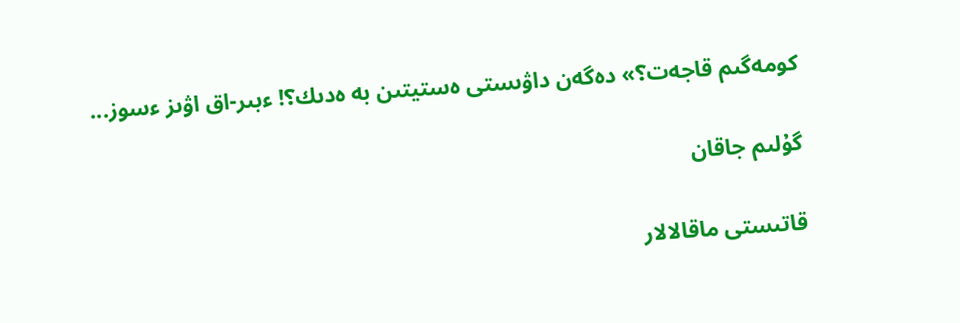كومەگىم قاجەت؟» دەگەن داۋىستى ەستيتىن بە ەدىك؟! ءبىر-اق اۋىز ءسوز...

گۇلىم جاقان

قاتىستى ماقالالار